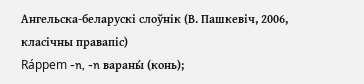Ангельска-беларускі слоўнік (В. Пашкевіч, 2006, класічны правапіс)
Ráppem -n, -n вараны́ (конь);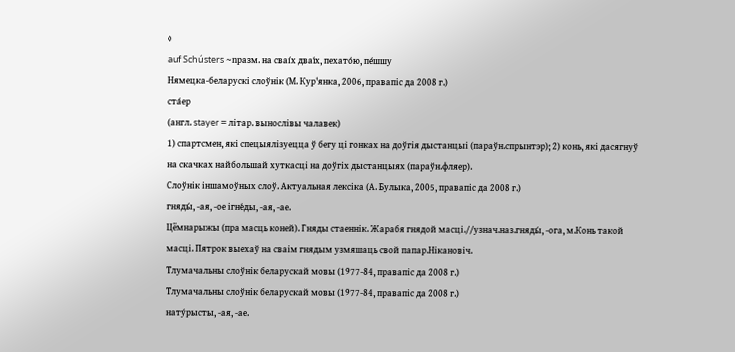◊
auf Schústers ~nразм. на сваі́х дваі́х, пехато́ю, пе́шшу
Нямецка-беларускі слоўнік (М. Кур'янка, 2006, правапіс да 2008 г.)
ста́ер
(англ. stayer = літар. вынослівы чалавек)
1) спартсмен, які спецыялізуецца ў бегу ці гонках на доўгія дыстанцыі (параўн.спрынтэр); 2) конь, які дасягнуў на скачках найбольшай хуткасці на доўгіх дыстанцыях (параўн.фляер).
Слоўнік іншамоўных слоў. Актуальная лексіка (А. Булыка, 2005, правапіс да 2008 г.)
гняды́, ‑ая, ‑ое ігне́ды, ‑ая, ‑ае.
Цёмнарыжы (пра масць коней). Гняды стаеннік. Жарабя гнядой масці.//узнач.наз.гняды́, ‑ога, м.Конь такой масці. Пятрок выехаў на сваім гнядым узмяшаць свой папар.Нікановіч.
Тлумачальны слоўнік беларускай мовы (1977-84, правапіс да 2008 г.)
Тлумачальны слоўнік беларускай мовы (1977-84, правапіс да 2008 г.)
нату́рысты, ‑ая, ‑ае.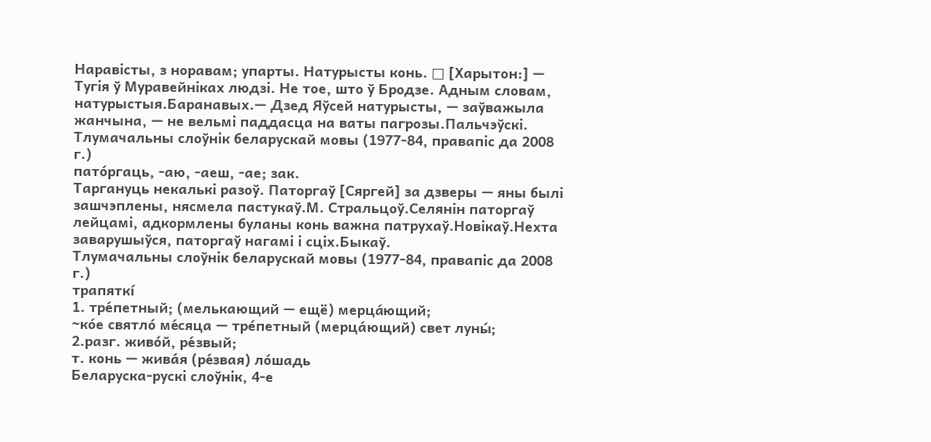Наравісты, з норавам; упарты. Натурысты конь. □ [Харытон:] — Тугія ў Муравейніках людзі. Не тое, што ў Бродзе. Адным словам, натурыстыя.Баранавых.— Дзед Яўсей натурысты, — заўважыла жанчына, — не вельмі паддасца на ваты пагрозы.Пальчэўскі.
Тлумачальны слоўнік беларускай мовы (1977-84, правапіс да 2008 г.)
пато́ргаць, ‑аю, ‑аеш, ‑ае; зак.
Таргануць некалькі разоў. Паторгаў [Сяргей] за дзверы — яны былі зашчэплены, нясмела пастукаў.М. Стральцоў.Селянін паторгаў лейцамі, адкормлены буланы конь важна патрухаў.Новікаў.Нехта заварушыўся, паторгаў нагамі і сціх.Быкаў.
Тлумачальны слоўнік беларускай мовы (1977-84, правапіс да 2008 г.)
трапяткі́
1. тре́петный; (мелькающий — ещё) мерца́ющий;
~ко́е святло́ ме́сяца — тре́петный (мерца́ющий) свет луны́;
2.разг. живо́й, ре́звый;
т. конь — жива́я (ре́звая) ло́шадь
Беларуска-рускі слоўнік, 4-е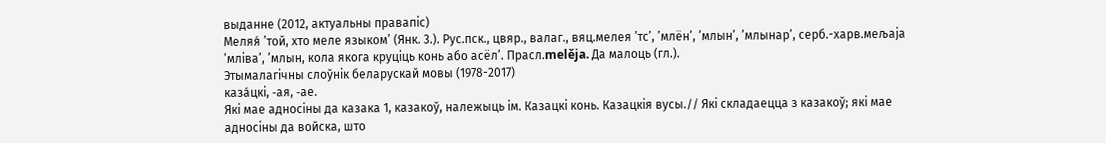выданне (2012, актуальны правапіс)
Меляя́ ’той, хто меле языком’ (Янк. 3.). Рус.пск., цвяр., валаг., вяц.мелея ’тс’, ’млён’, ’млын’, ’млынар’, серб.-харв.мељаја ’мліва’, ’млын, кола якога круціць конь або асёл’. Прасл.melěja. Да малоць (гл.).
Этымалагічны слоўнік беларускай мовы (1978-2017)
каза́цкі, ‑ая, ‑ае.
Які мае адносіны да казака 1, казакоў, належыць ім. Казацкі конь. Казацкія вусы.// Які складаецца з казакоў; які мае адносіны да войска, што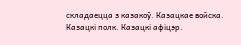складаецца з казакоў. Казацкае войска. Казацкі полк. Казацкі афіцэр.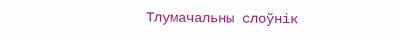Тлумачальны слоўнік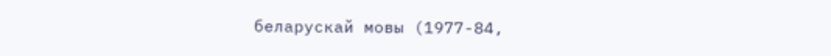беларускай мовы (1977-84,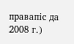правапіс да 2008 г.)